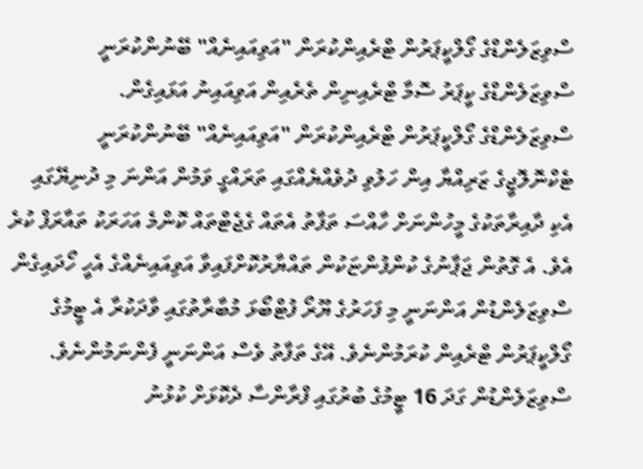ސްވިޒަލެންޑްގެ ގޯލްކީޕަރުން ޓްރެއިންކުރަން "އަވިއައިނެއް" ބޭނުންކުރަނީ
ސްވިޒަލެންޑްގެ ކީޕަރު ސޮމާ ޓްރެއިނިން ތެރެއިން އަވިއައިނު އަޅައިގެން.
ސްވިޒަލެންޑްގެ ގޯލްކީޕަރުން ޓްރެއިންކުރަން "އަވިއައިނެއް" ބޭނުންކުރަނީ
ޓެކްނޮލޮޖީގެ ޒަރިއްޔާ އިން ހަލުވި ދުވެއްޔެއްގައި ތަރައްގީ ވަމުން އަންނަ މި ދުނިޔޭގައި އެކި ދާއިރާތަކުގެ މީހުންނަށް ހާއްސަ ތަފާތު އެތައް ގެޖެޓްތައް ކޮންމެ އަހަރަކު ތައާރަފް ކުރެ އެވެ. އެ ގޮތުން ޖަޕާނުގެ ކުންފުންޏަކުން ތައްޔާރުކޮށްފައިވާ އަވިއައިނެއްގެ އެހީ ހޯދައިގެން ސްވިޒަލެންޑުން އަންނަނީ މި ފަހަރުގެ ޔޫރޯ ފުޓްބޯޅަ މުބާރާތުގައި ވާދަކުރާ އެ ޓީމުގެ ގޯލްކީޕަރުން ޓްރެއިން ކުރަމުންނެވެ. އޭގެ ތަފާތު ވެސް އަންނަނީ ފެންނަމުންނެވެ.
ސްވިޒަލެންޑުން ގަދަ 16 ޓީމުގެ ބުރުގައި ފްރާންސާ ދެކޮޅަށް ކުޅުނު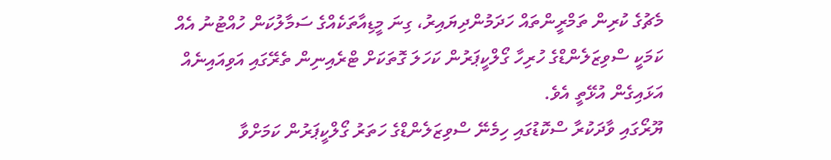މެޗުގެ ކުރިން ތަމްރީންތައް ހަދަމުންދިޔައިރު، ގިނަ މީޑިއާތަކެއްގެ ސަމާލުކަން ހުއްޓުނު އެއް ކަމަކީ ސްވިޒަލެންޑްގެ ހުރިހާ ގޯލްކީޕަރުން ކަހަލަ ގޮތަކަށް ޓްރެއިނިން ތެރޭގައި އަވިއައިނެއް އަޅައިގެން އުޅޭތީ އެވެ.
ޔޫރޯގައި ވާދަކުރާ ސްކޮޑުގައި ހިމެނޭ ސްވިޒަލެންޑްގެ ހަތަރު ގޯލްކީޕަރުން ކަމަށްވާ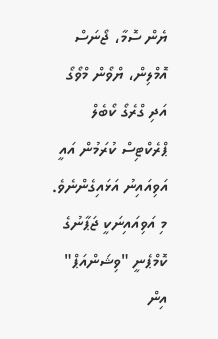ޔެން ސޮމާ، ޖޯނަސް އޮމްލިން، ޔްވޯން މްވޯގޯ އަދި ގްރެގޯ ކޯބެލް ޕްރެކްޓިސް ކުރަމުން އައީ އަވިއައިނު އަޅައިގެންނެވެ. މި އަވިއައިނަކީ ޖަޕާނުގެ ކޮމްޕެނީ "ވިޝަންއަޕް" އިން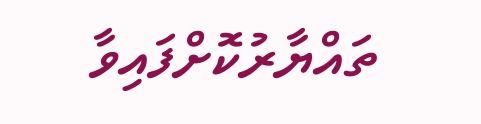ތައްޔާރުކޮށްފައިވާ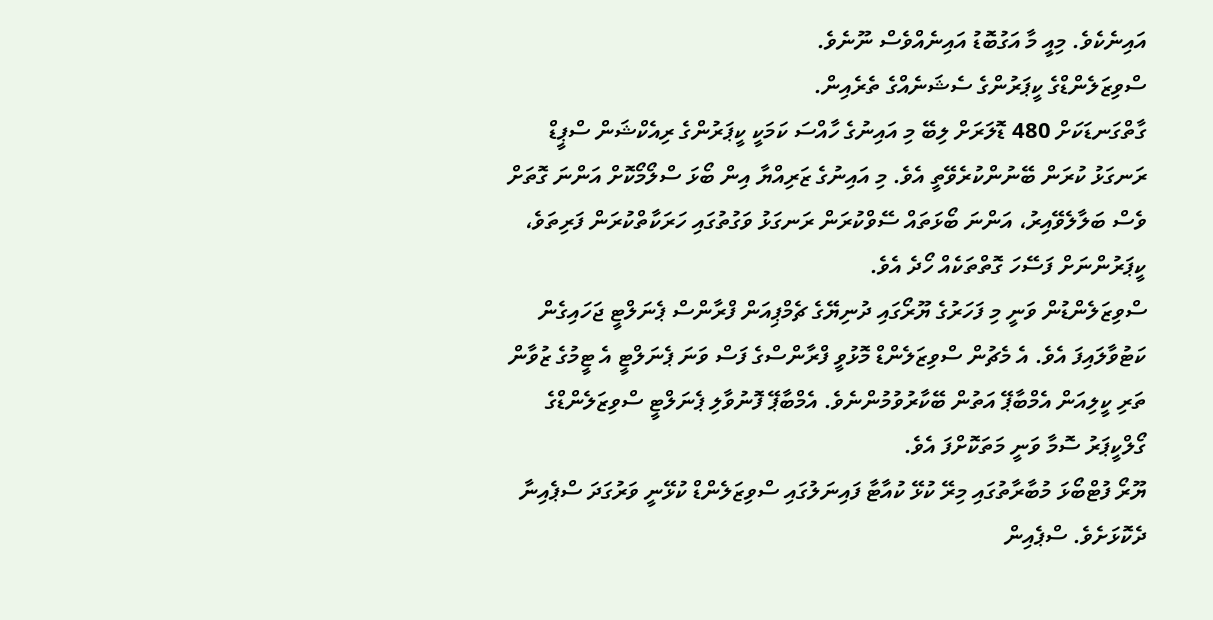އައިނެކެވެ. މިއީ މާ އަގުބޮޑު އައިނެއްވެސް ނޫނެވެ.
ސްވިޒަލެންޑްގެ ކީޕަރުންގެ ސެޝަނެއްގެ ތެރެއިން.
ގާތްގަނޑަކަށް 480 ޑޮލަރަށް ލިބޭ މި އައިނުގެ ހާއްސަ ކަމަކީ ކީޕަރުންގެ ރިއެކްޝަން ސްޕީޑް ރަނގަޅު ކުރަން ބޭނުންކުރެވޭތީ އެވެ. މި އައިނުގެ ޒަރިއްޔާ އިން ބޯޅަ ސްލޯމޯކޮށް އަންނަ ގޮތަށް ވެސް ބަލާލެވޭއިރު، އަންނަ ބޯޅަތައް ސޭވްކުރަން ރަނގަޅު ވަގުތުގައި ހަރަކާތްކުރަން ފަރިތަވެ، ކީޕަރުންނަށް ފަސޭހަ ގޮތްތަކެއް ހޯދެ އެވެ.
ސްވިޒަލެންޑުން ވަނީ މި ފަހަރުގެ ޔޫރޯގައި ދުނިޔޭގެ ޗެމްޕިއަން ފްރާންސް ޕެނަލްޓީ ޖަހައިގެން ކަޓުވާލައިފަ އެވެ. އެ މެޗުން ސްވިޒަލެންޑް މޮޅުވީ ފްރާންސްގެ ފަސް ވަނަ ޕެނަލްޓީ އެ ޓީމުގެ ޒުވާން ތަރި ކީލިއަން އެމްބާޕޭ އަތުން ބޭކާރުވުމުންނެވެ. އެމްބާޕޭ ފޮނުވާލި ޕެނަލްޓީ ސްވިޒަލެންޑްގެ ގޯލްކީޕަރު ސޮމާ ވަނީ މަތަކޮށްފަ އެވެ.
ޔޫރޯ ފުޓްބޯޅަ މުބާރާތުގައި މިރޭ ކުޅޭ ކުއާޓާ ފައިނަލުގައި ސްވިޒަލެންޑް ކުޅޭނީ ވަރުގަދަ ސްޕެއިނާ ދެކޮޅަށެވެ. ސްޕެއިން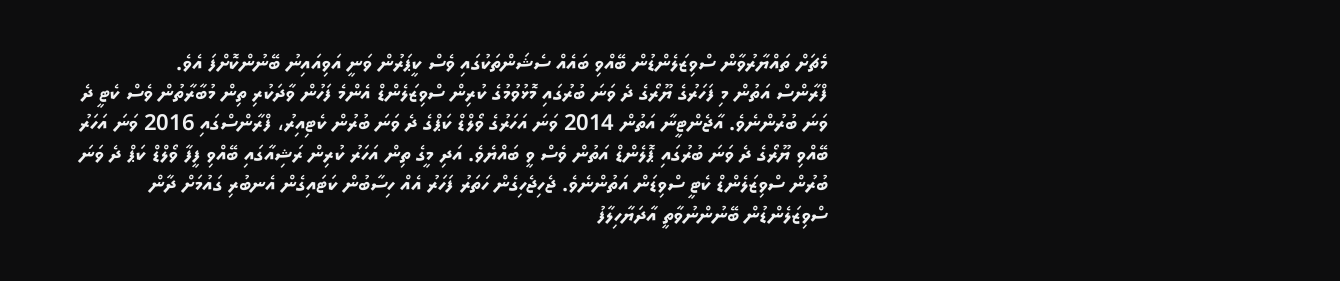މެޗަށް ތައްޔާރުވާން ސްވިޒަލެންޑުން ބޭއްވި ބައެއް ސެޝަންތަކުގައި ވެސް ކީޕަރުން ވަނީ އަވިއައިނު ބޭނުންކޮށްފަ އެވެ.
ފްރާންސް އަތުން މި ފަހަރުގެ ޔޫރޯގެ ދެ ވަނަ ބުރުގައި މޮޅުވުމުގެ ކުރިން ސްވިޒަލެންޑް އެންމެ ފަހުން ވާދަކުރި ތިން މުބާރާތުން ވެސް ކެޓީ ދެ ވަނަ ބުރުންނެވެ. އާޖެންޓީނާ އަތުން 2014 ވަނަ އަހަރުގެ ވޯލްޑް ކަޕްގެ ދެ ވަނަ ބުރުން ކެޓިއިރު، ފްރާންސްގައި 2016 ވަނަ އަހަރު ބޭއްވި ޔޫރޯގެ ދެ ވަނަ ބުރުގައި ޕޮލެންޑް އަތުން ވެސް ވީ ބައްޔެވެ. އަދި މީގެ ތިން އަހަރު ކުރިން ރަޝިއާގައި ބޭއްވި ފީފާ ވޯލްޑް ކަޕް ދެ ވަނަ ބުރުން ސްވިޒަލެންޑް ކެޓީ ސްވިޑަން އަތުންނެވެ. ޖެހިޖެހިގެން ހަތަރު ފަހަރު އެއް ހިސާބުން ކަޓައިގެން އެނބުރި ގައުމަށް ދާން ސްވިޒަލެންޑުން ބޭނުންނުވާތީ އާދަޔާހިލާފު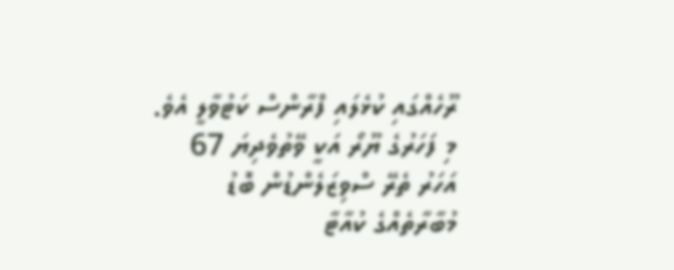ރޫހެއްގައި ކުޅެލައި ފްރާންސް ކަޓުވާލީ އެވެ.
މި ފަހަރުގެ ޔޫރޯ އަކީ ވޭތުވެދިޔަ 67 އަހަރު ތެރޭ ސްވިޒަލެންޑުން ބޮޑު މުބާރާތެއްގެ ކުއާޓާ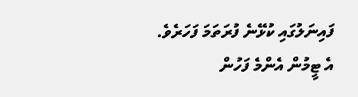ފައިނަލުގައި ކުޅޭނެ ފުރަތަމަ ފަހަރެވެ. އެ ޓީމުން އެންމެ ފަހުން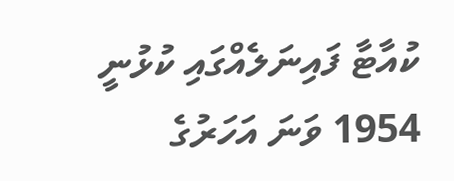ކުއާޓާ ފައިނަލެއްގައި ކުޅުނީ 1954 ވަނަ އަހަރުގެ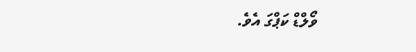ވޯލްޑް ކަޕްގަ އެވެ.